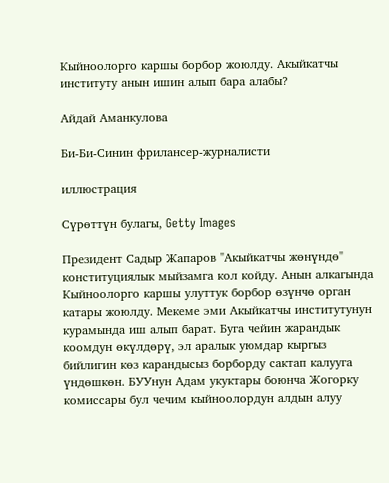Кыйноолорго каршы борбор жоюлду. Акыйкатчы институту анын ишин алып бара алабы?

Айдай Аманкулова

Би-Би-Синин фрилансер-журналисти

иллюстрация

Сүрөттүн булагы, Getty Images

Президент Садыр Жапаров "Акыйкатчы жөнүндө" конституциялык мыйзамга кол койду. Анын алкагында Кыйноолорго каршы улуттук борбор өзүнчө орган катары жоюлду. Мекеме эми Акыйкатчы институтунун курамында иш алып барат. Буга чейин жарандык коомдун өкүлдөрү, эл аралык уюмдар кыргыз бийлигин көз карандысыз борборду сактап калууга үндөшкөн. БУУнун Адам укуктары боюнча Жогорку комиссары бул чечим кыйноолордун алдын алуу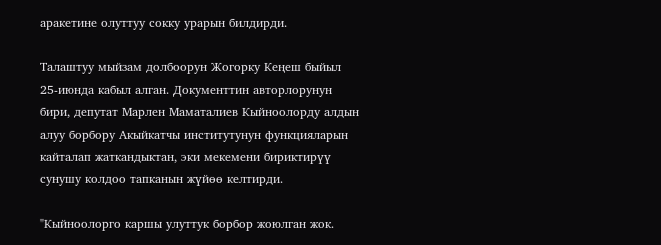аракетине олуттуу сокку урарын билдирди.

Талаштуу мыйзам долбоорун Жогорку Кеңеш быйыл 25-июнда кабыл алган. Документтин авторлорунун бири, депутат Марлен Маматалиев Кыйноолорду алдын алуу борбору Акыйкатчы институтунун функцияларын кайталап жаткандыктан, эки мекемени бириктирүү сунушу колдоо тапканын жүйөө келтирди.

"Кыйноолорго каршы улуттук борбор жоюлган жок.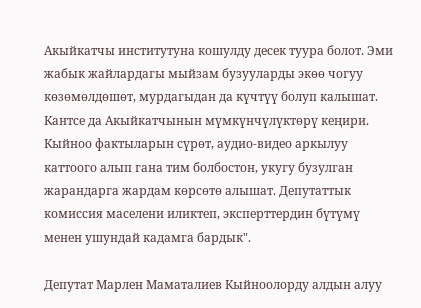Акыйкатчы институтуна кошулду десек туура болот. Эми жабык жайлардагы мыйзам бузууларды экөө чогуу көзөмөлдөшөт, мурдагыдан да күчтүү болуп калышат. Кантсе да Акыйкатчынын мүмкүнчүлүктөрү кеңири. Кыйноо фактыларын сүрөт, аудио-видео аркылуу каттоого алып гана тим болбостон, укугу бузулган жарандарга жардам көрсөтө алышат. Депутаттык комиссия маселени иликтеп, эксперттердин бүтүмү менен ушундай кадамга бардык".

Депутат Марлен Маматалиев Кыйноолорду алдын алуу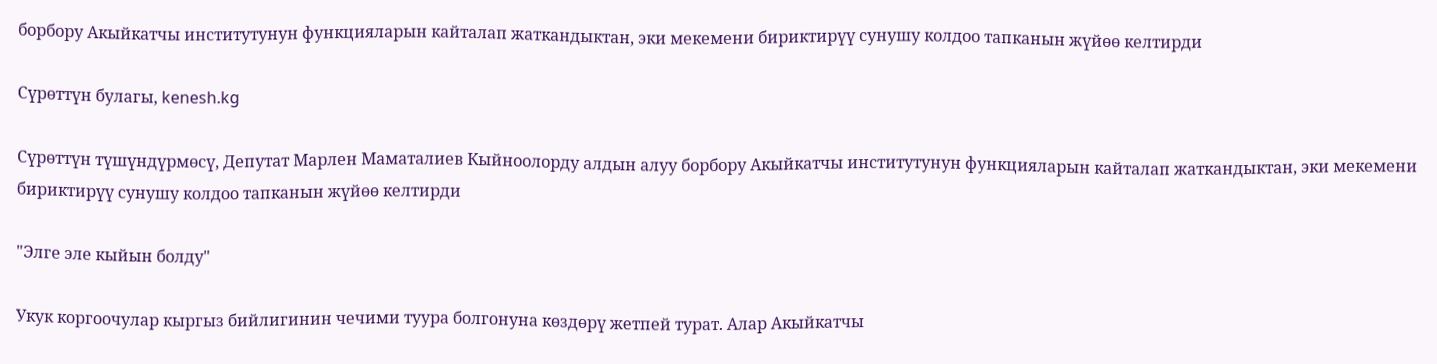борбору Акыйкатчы институтунун функцияларын кайталап жаткандыктан, эки мекемени бириктирүү сунушу колдоо тапканын жүйөө келтирди

Сүрөттүн булагы, kenesh.kg

Сүрөттүн түшүндүрмөсү, Депутат Марлен Маматалиев Кыйноолорду алдын алуу борбору Акыйкатчы институтунун функцияларын кайталап жаткандыктан, эки мекемени бириктирүү сунушу колдоо тапканын жүйөө келтирди

"Элге эле кыйын болду"

Укук коргоочулар кыргыз бийлигинин чечими туура болгонуна көздөрү жетпей турат. Алар Акыйкатчы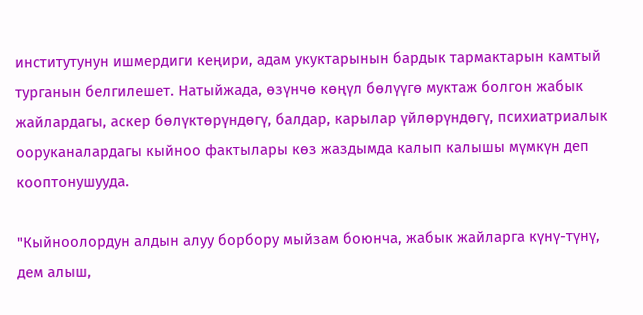институтунун ишмердиги кеңири, адам укуктарынын бардык тармактарын камтый турганын белгилешет. Натыйжада, өзүнчө көңүл бөлүүгө муктаж болгон жабык жайлардагы, аскер бөлүктөрүндөгү, балдар, карылар үйлөрүндөгү, психиатриалык ооруканалардагы кыйноо фактылары көз жаздымда калып калышы мүмкүн деп кооптонушууда.

"Кыйноолордун алдын алуу борбору мыйзам боюнча, жабык жайларга күнү-түнү, дем алыш,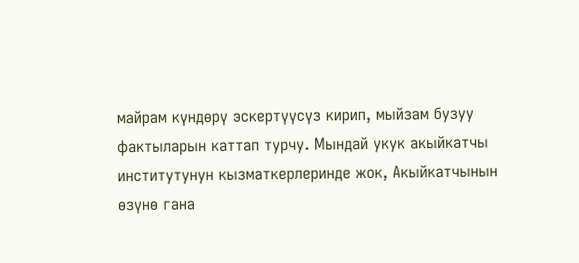майрам күндөрү эскертүүсүз кирип, мыйзам бузуу фактыларын каттап турчу. Мындай укук акыйкатчы институтунун кызматкерлеринде жок, Акыйкатчынын өзүнө гана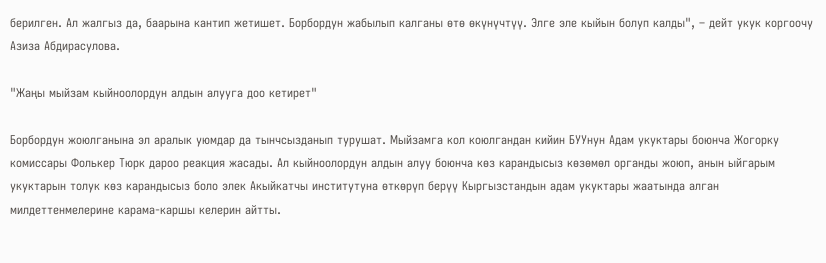берилген. Ал жалгыз да, баарына кантип жетишет. Борбордун жабылып калганы өтө өкүнүчтүү. Элге эле кыйын болуп калды", – дейт укук коргоочу Азиза Абдирасулова.

"Жаңы мыйзам кыйноолордун алдын алууга доо кетирет"

Борбордун жоюлганына эл аралык уюмдар да тынчсызданып турушат. Мыйзамга кол коюлгандан кийин БУУнун Адам укуктары боюнча Жогорку комиссары Фолькер Тюрк дароо реакция жасады. Ал кыйноолордун алдын алуу боюнча көз карандысыз көзөмөл органды жоюп, анын ыйгарым укуктарын толук көз карандысыз боло элек Акыйкатчы институтуна өткөрүп берүү Кыргызстандын адам укуктары жаатында алган милдеттенмелерине карама-каршы келерин айтты.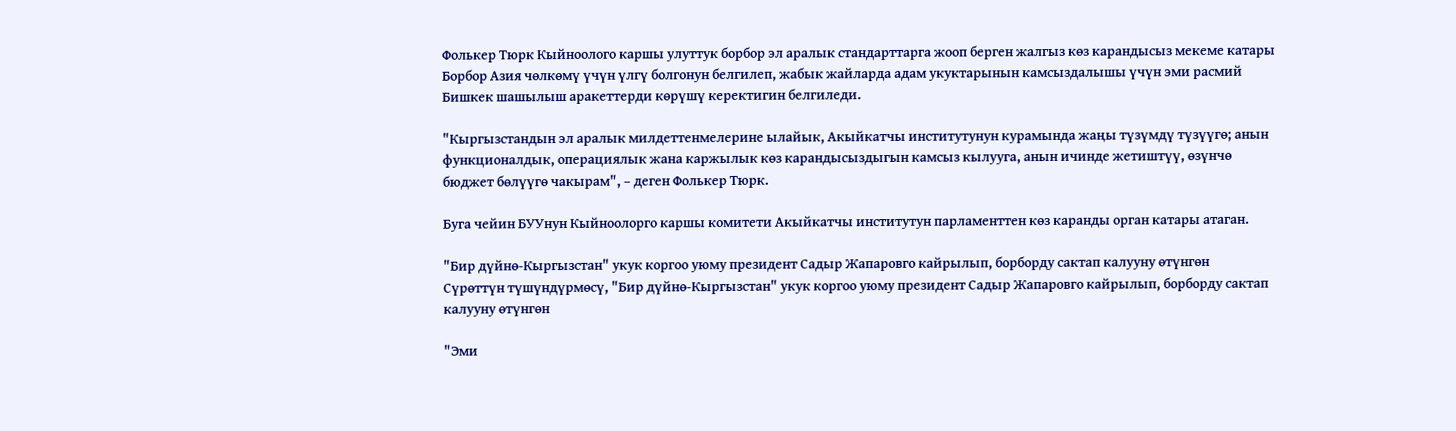Фолькер Тюрк Кыйноолого каршы улуттук борбор эл аралык стандарттарга жооп берген жалгыз көз карандысыз мекеме катары Борбор Азия чөлкөмү үчүн үлгү болгонун белгилеп, жабык жайларда адам укуктарынын камсыздалышы үчүн эми расмий Бишкек шашылыш аракеттерди көрүшү керектигин белгиледи.

"Кыргызстандын эл аралык милдеттенмелерине ылайык, Акыйкатчы институтунун курамында жаңы түзүмдү түзүүгө; анын функционалдык, операциялык жана каржылык көз карандысыздыгын камсыз кылууга, анын ичинде жетиштүү, өзүнчө бюджет бөлүүгө чакырам", – деген Фолькер Тюрк.

Буга чейин БУУнун Кыйноолорго каршы комитети Акыйкатчы институтун парламенттен көз каранды орган катары атаган.

"Бир дүйнө-Кыргызстан" укук коргоо уюму президент Садыр Жапаровго кайрылып, борборду сактап калууну өтүнгөн
Сүрөттүн түшүндүрмөсү, "Бир дүйнө-Кыргызстан" укук коргоо уюму президент Садыр Жапаровго кайрылып, борборду сактап калууну өтүнгөн

"Эми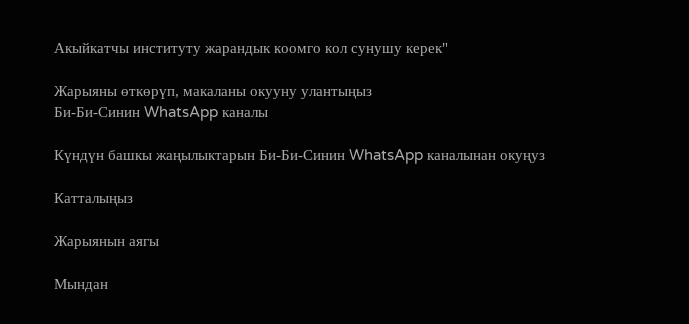Акыйкатчы институту жарандык коомго кол сунушу керек"

Жарыяны өткөрүп, макаланы окууну улантыңыз
Би-Би-Синин WhatsApp каналы

Күндүн башкы жаңылыктарын Би-Би-Синин WhatsApp каналынан окуңуз

Катталыңыз

Жарыянын аягы

Мындан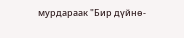мурдараак "Бир дүйнө-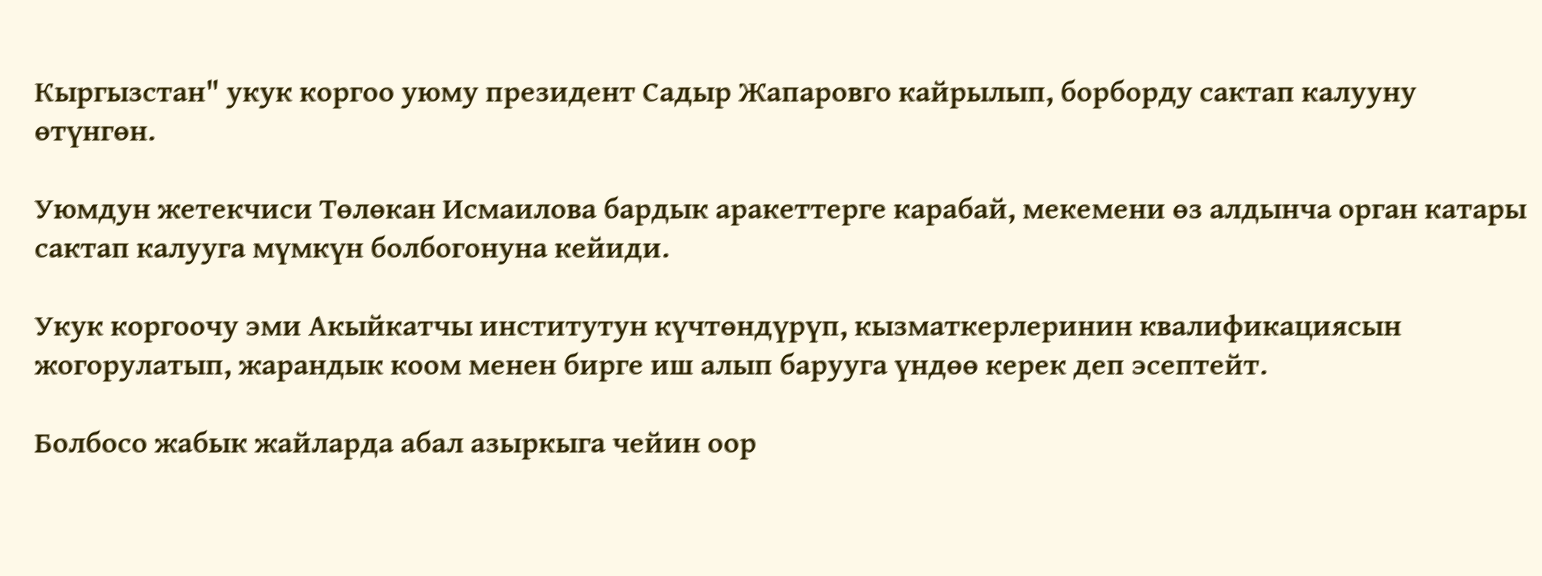Кыргызстан" укук коргоо уюму президент Садыр Жапаровго кайрылып, борборду сактап калууну өтүнгөн.

Уюмдун жетекчиси Төлөкан Исмаилова бардык аракеттерге карабай, мекемени өз алдынча орган катары сактап калууга мүмкүн болбогонуна кейиди.

Укук коргоочу эми Акыйкатчы институтун күчтөндүрүп, кызматкерлеринин квалификациясын жогорулатып, жарандык коом менен бирге иш алып барууга үндөө керек деп эсептейт.

Болбосо жабык жайларда абал азыркыга чейин оор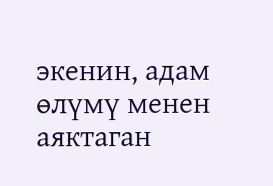экенин, адам өлүмү менен аяктаган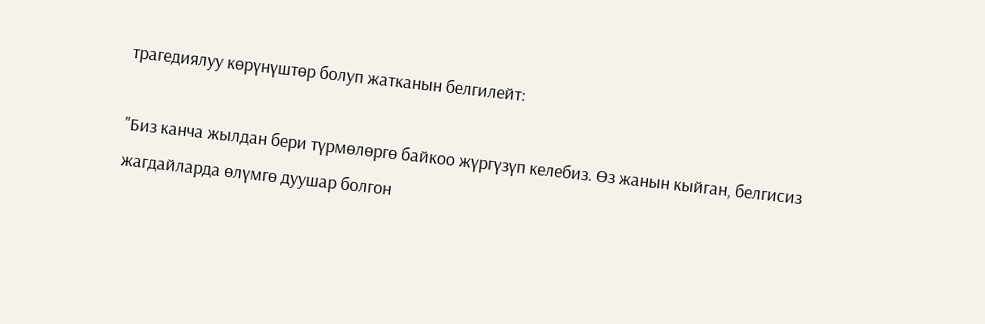трагедиялуу көрүнүштөр болуп жатканын белгилейт:

"Биз канча жылдан бери түрмөлөргө байкоо жүргүзүп келебиз. Өз жанын кыйган, белгисиз жагдайларда өлүмгө дуушар болгон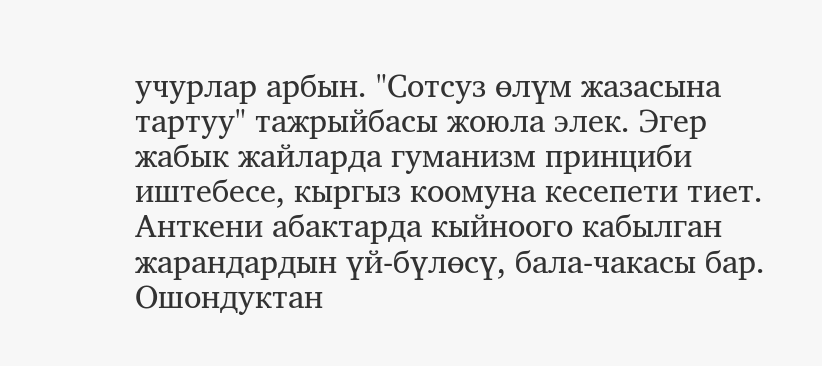учурлар арбын. "Сотсуз өлүм жазасына тартуу" тажрыйбасы жоюла элек. Эгер жабык жайларда гуманизм принциби иштебесе, кыргыз коомуна кесепети тиет. Анткени абактарда кыйноого кабылган жарандардын үй-бүлөсү, бала-чакасы бар. Ошондуктан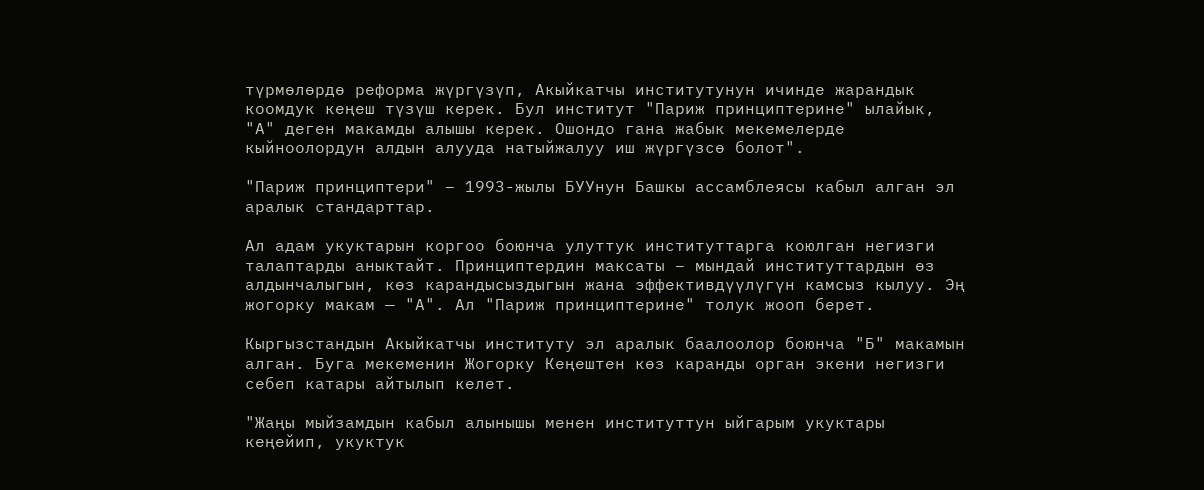түрмөлөрдө реформа жүргүзүп, Акыйкатчы институтунун ичинде жарандык коомдук кеңеш түзүш керек. Бул институт "Париж принциптерине" ылайык, "А" деген макамды алышы керек. Ошондо гана жабык мекемелерде кыйноолордун алдын алууда натыйжалуу иш жүргүзсө болот".

"Париж принциптери" – 1993-жылы БУУнун Башкы ассамблеясы кабыл алган эл аралык стандарттар.

Ал адам укуктарын коргоо боюнча улуттук институттарга коюлган негизги талаптарды аныктайт. Принциптердин максаты – мындай институттардын өз алдынчалыгын, көз карандысыздыгын жана эффективдүүлүгүн камсыз кылуу. Эң жогорку макам — "А". Ал "Париж принциптерине" толук жооп берет.

Кыргызстандын Акыйкатчы институту эл аралык баалоолор боюнча "Б" макамын алган. Буга мекеменин Жогорку Кеңештен көз каранды орган экени негизги себеп катары айтылып келет.

"Жаңы мыйзамдын кабыл алынышы менен институттун ыйгарым укуктары кеңейип, укуктук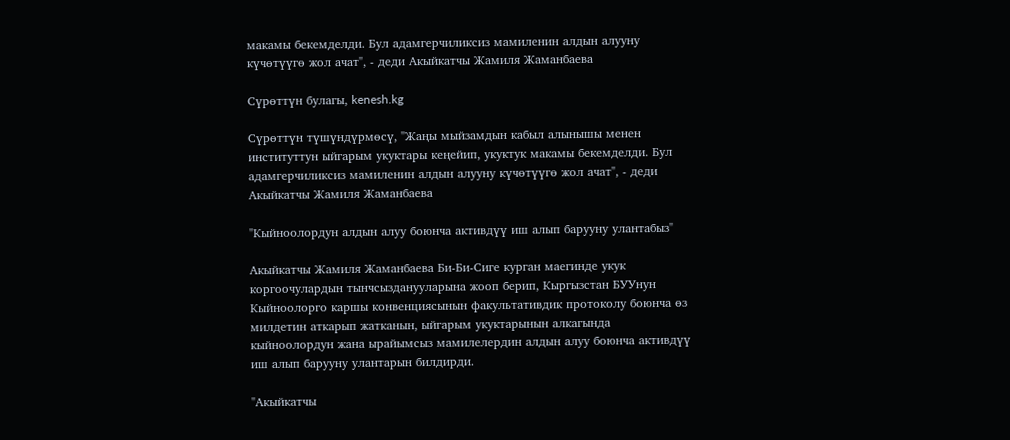макамы бекемделди. Бул адамгерчиликсиз мамиленин алдын алууну күчөтүүгө жол ачат", - деди Акыйкатчы Жамиля Жаманбаева

Сүрөттүн булагы, kenesh.kg

Сүрөттүн түшүндүрмөсү, "Жаңы мыйзамдын кабыл алынышы менен институттун ыйгарым укуктары кеңейип, укуктук макамы бекемделди. Бул адамгерчиликсиз мамиленин алдын алууну күчөтүүгө жол ачат", - деди Акыйкатчы Жамиля Жаманбаева

"Кыйноолордун алдын алуу боюнча активдүү иш алып барууну улантабыз"

Акыйкатчы Жамиля Жаманбаева Би-Би-Сиге курган маегинде укук коргоочулардын тынчсызданууларына жооп берип, Кыргызстан БУУнун Кыйноолорго каршы конвенциясынын факультативдик протоколу боюнча өз милдетин аткарып жатканын, ыйгарым укуктарынын алкагында кыйноолордун жана ырайымсыз мамилелердин алдын алуу боюнча активдүү иш алып барууну улантарын билдирди.

"Акыйкатчы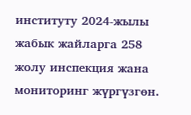институту 2024-жылы жабык жайларга 258 жолу инспекция жана мониторинг жүргүзгөн.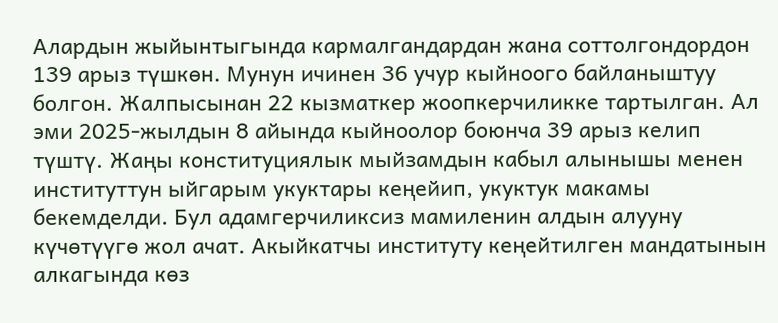Алардын жыйынтыгында кармалгандардан жана соттолгондордон 139 арыз түшкөн. Мунун ичинен 36 учур кыйноого байланыштуу болгон. Жалпысынан 22 кызматкер жоопкерчиликке тартылган. Ал эми 2025-жылдын 8 айында кыйноолор боюнча 39 арыз келип түштү. Жаңы конституциялык мыйзамдын кабыл алынышы менен институттун ыйгарым укуктары кеңейип, укуктук макамы бекемделди. Бул адамгерчиликсиз мамиленин алдын алууну күчөтүүгө жол ачат. Акыйкатчы институту кеңейтилген мандатынын алкагында көз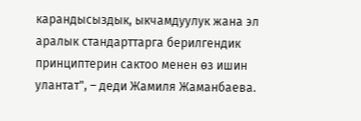карандысыздык, ыкчамдуулук жана эл аралык стандарттарга берилгендик принциптерин сактоо менен өз ишин улантат", – деди Жамиля Жаманбаева.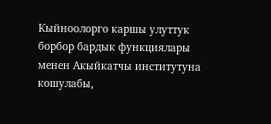Кыйноолорго каршы улуттук борбор бардык функциялары менен Акыйкатчы институтуна кошулабы,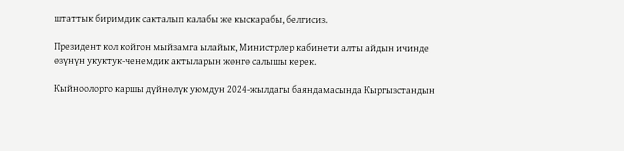штаттык биримдик сакталып калабы же кыскарабы, белгисиз.

Президент кол койгон мыйзамга ылайык, Министрлер кабинети алты айдын ичинде өзүнүн укуктук-ченемдик актыларын жөнгө салышы керек.

Кыйноолорго каршы дүйнөлүк уюмдун 2024-жылдагы баяндамасында Кыргызстандын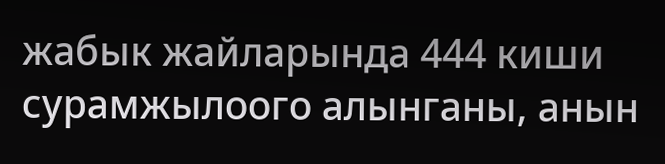жабык жайларында 444 киши сурамжылоого алынганы, анын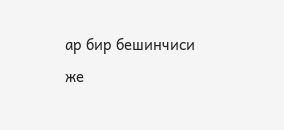ар бир бешинчиси же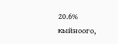20.6% кыйноого,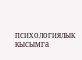психологиялык кысымга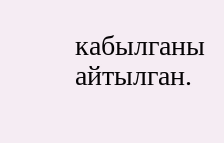кабылганы айтылган.